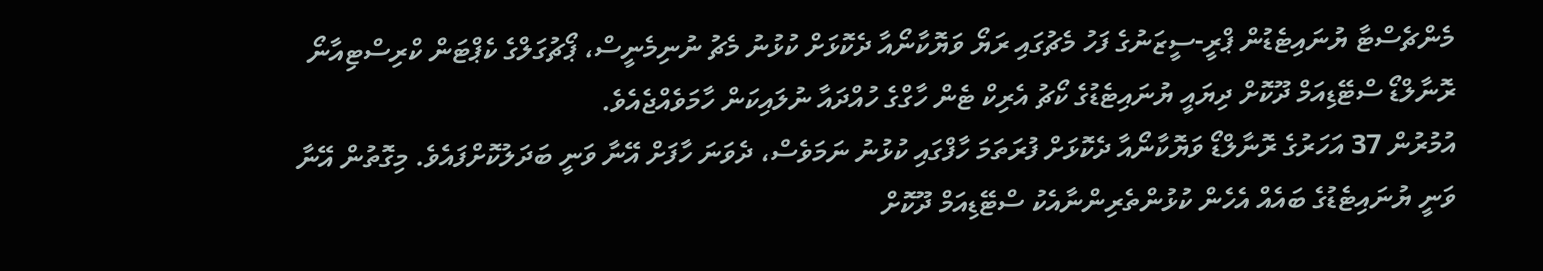މެންޗެސްޓާ ޔުނައިޓެޑުން ޕްރީ-ސީޒަނުގެ ފަހު މެޗުގައި ރަޔޯ ވަޔޮކާނޯއާ ދެކޮޅަށް ކުޅުނު މެޗު ނުނިމެނީސް، ޕޯޗުގަލްގެ ކެޕްޓަން ކްރިސްޓިއާނޯ ރޮނާލްޑޯ ސްޓޭޑިއަމް ދޫކޮށް ދިޔައީ ޔުނައިޓެޑުގެ ކޯޗު އެރިކް ޓެން ހާގްގެ ހުއްދައާ ނުލައިކަން ހާމަވެއްޖެއެވެ.
އުމުރުން 37 އަހަރުގެ ރޮނާލްޑޯ ވަޔޮކާނޯއާ ދެކޮޅަށް ފުރަތަމަ ހާފްގައި ކުޅުނު ނަމަވެސް، ދެވަނަ ހާފަށް އޭނާ ވަނީ ބަދަލުކޮށްފައެވެ. މިގޮތުން އޭނާ ވަނީ ޔުނައިޓެޑުގެ ބައެއް އެހެން ކުޅުންތެރިންނާއެކު ސްޓޭޑިއަމް ދޫކޮށް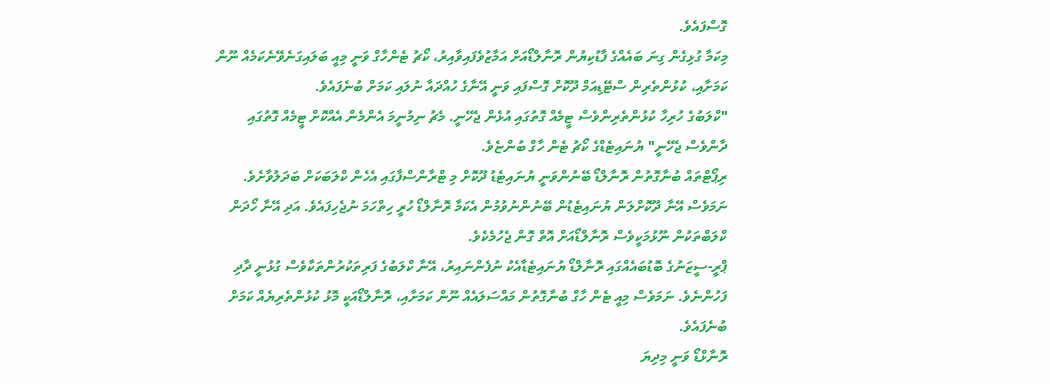ގޮސްފައެވެ.
މިކަމާ ގުޅިގެން ގިނަ ބައެއްގެ ފާޑުކިޔުން ރޮނާލްޑޯއަށް އަމާޒުވެފައިވާއިރު، ކޯޗު ޓެންހާގް ވަނީ މިއީ ބަލައިގަނެވޭނެކަމެއް ނޫން ކަމަށާއި، ކުޅުންތެރިން ސްޓޭޑިއަމް ދޫކޮށް ގޮސްފައި ވަނީ އޭނާގެ ހުއްދައާ ނުލައި ކަމަށް ބުނެފައެވެ.
"ކްލަބުގެ ހުރިހާ ކުޅުންތެރިންވެސް ޓީމެއް ގޮތުގައި އުޅެން ޖެހޭނީ. މެޗު ނިމުނީމަ އެންމެން އެއްކޮށް ޓީމެއް ގޮތުގައި ދާންވެސް ޖެހޭނީ" ޔުނައިޓެޑްގެ ކޯޗު ޓެން ހާގް ބުންޏެވެ.
ރިޕޯޓްތައް ބުނާގޮތުން ރޮނާލްޑޯ ބޭނުންވަނީ ޔުނައިޓެޑު ދޫކޮށް މި ޓްރާންސްފާގައި އެހެން ކްލަބަކަށް ބަދަލުވާށެވެ. ނަމަވެސް އޭނާ ދޫކޮށްލަން ޔުނައިޓެޑުން ބޭނުންނުވުމުން އެކަމާ ރޮނާލްޑޯ ހުރީ ހިތްހަމަ ނުޖެހިފައެވެ. އަދި އޭނާ ހޯދަން ކްލަބްތަކުން ނޫޅުމަކީވެސް ރޮނާލްޑޯއަށް އޮތް ގޮން ޖެހުމެކެވެ.
ޕްރީ-ސީޒަނުގެ ބޮޑުބައެއްގައި ރޮނާލްޑޯ ޔުނައިޓެޑާއެކު ނުފެންނައިރު، އޭނާ ކްލަބުގެ ފަރިތަކުރުންތަކާވެސް ގުޅުނީ ދާދި ފަހުންނެވެ. ނަމަވެސް މިއީ ޓެން ހާގް ބުނާގޮތުން މައްސަލައެއް ނޫން ކަމަށާއި، ރޮނާލްޑޯއަކީ މޮޅު ކުޅުންތެރިޔެއް ކަމަށް ބުނެފައެވެ.
ރޮނާޅްޑޯ ވަނީ މިދިޔަ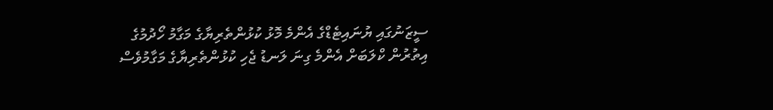ސީޒަނުގައި ޔުނައިޓެޑްގެ އެންމެ މޮޅު ކުޅުންތެރިޔާގެ މަގާމު ހޯދުމުގެ އިތުރުން ކްލަބަށް އެންމެ ގިނަ ލަނޑު ޖެހި ކުޅުންތެރިޔާގެ މަގާމުވެސް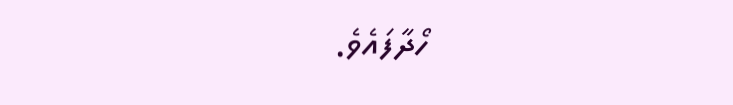ހޯދާފައެވެ.